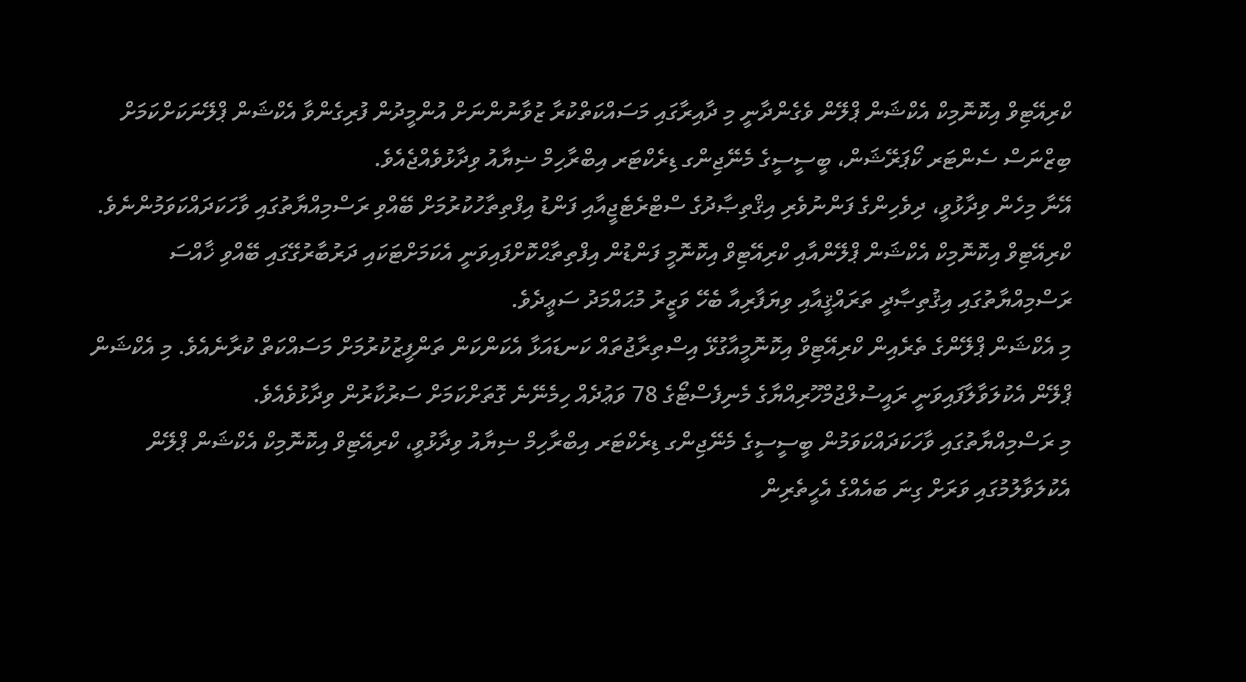ކްރިއޭޓިވް އިކޮނޮމިކް އެކްޝަން ޕްލޭން ވެގެންދާނީ މި ދާއިރާގައި މަސައްކަތްކުރާ ޒުވާނުންނަށް އުންމީދުން ފުރިގެންވާ އެކްޝަން ޕްލޭނަކަށްކަމަށް ބިޒްނަސް ސެންޓަރ ކޯޕަރޭޝަން، ބީސީސީގެ މެނޭޖިންގ ޑިރެކްޓަރ އިބްރާހިމް ޟިޔާއު ވިދާޅުވެއްޖެއެވެ.
އޭނާ މިހެން ވިދާޅުވީ، ދިވެހިންގެ ފަންނުވެރި އިޤްތިޞާދުގެ ސްޓްރެޓެޖީއާއި ފަންޑު އިފްތިތާހުކުރުމަށް ބޭއްވި ރަސްމިއްޔާތުގައި ވާހަކަދައްކަވަމުންނެވެ.
ކްރިއޭޓިވް އިކޮނޮމިކް އެކްޝަން ޕްލޭންއާއި ކްރިއޭޓިވް އިކޮނޮމީ ފަންޑުން އިފްތިތާޙްކޮށްފައިވަނީ އެކަމަށްޓަކައި ދަރުބާރުގޭގައި ބޭއްވި ޚާއްސަ ރަސްމިއްޔާތުގައި އިޤުތިޞާދީ ތަރައްޤީއާއި ވިޔަފާރިއާ ބެހޭ ވަޒީރު މުޙައްމަދު ސަޢީދެވެ.
މި އެކްޝަން ޕްލޭންގެ ތެރެއިން ކްރިއޭޓިވް އިކޮނޮމީއާގުޅޭ އިސްތިރާޖުތައް ކަނޑައަޅާ އެކަންކަން ތަންފީޒުކުރުމަށް މަސައްކަތް ކުރާނެއެވެ. މި އެކްޝަން ޕްލޭން އެކުލަވާލާފައިވަނީ ރައީސުލްޖުމްހޫރިއްޔާގެ މެނިފެސްޓޯގެ 78 ވަޢުދެއް ހިމެނޭނެ ގޮތަށްކަމަށް ސަރުކާރުން ވިދާޅުވެއެވެ.
މި ރަސްމިއްޔާތުގައި ވާހަކަދައްކަވަމުން ބީސީސީގެ މެނޭޖިންގ ޑިރެކްޓަރ އިބްރާހިމް ޟިޔާއު ވިދާޅުވީ، ކްރިއޭޓިވް އިކޮނޮމިކް އެކްޝަން ޕްލޭން އެކުލަވާލުމުގައި ވަރަށް ގިނަ ބައެއްގެ އެހީތެރިން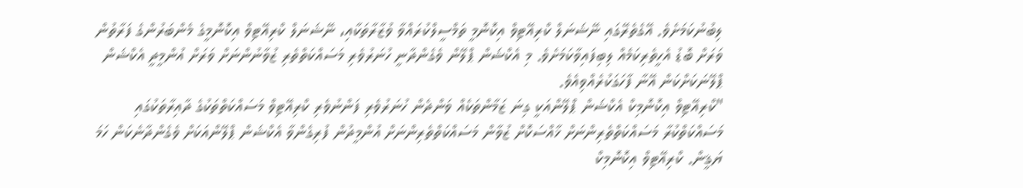ލިބުނުކަމަށެވެ. އޭގެތެރޭގައި ނޭޝަނަލް ކްރިއޭޓިވް އިކޮނޮމީ ތަމްސީލްކުރައްވާ ވުޒާރާތަކާއި، ނޭޝަނަލް ކްރިއޭޓިވް އިކޮނޮމީގެ މެންބަރުންގެ ފަރާތުން ވަރަށް ބޮޑު އެހީތެރިކަމެއް ލިބިފައިވާކަމަށެވެ. މި އެކްޝަން ޕްލޭން ވެގެންދާނީ ހުނަރުވެރި މަސައްކަތްތެރި ޒުވާނުންނަށް ވަރަށް އުންމީދީ އެކްޝަން ޕްލޭނަކަށްކަން އޭނާ ފާހަގަކުރެއްވިއެވެ.
"ކްރިއޭޓިވް އިކޮނޮމިކް އެކްޝަން ޕްލޭންއަކީ ގިނަ ޒަމާންތަކެއް ވަންދެން ހުނަރުވެރި ފަންނުވެރި ކްރިއޭޓިވް މަސައްކަތްތަކުގެ ދާއިރާތަކުގައި މަސައްކަތްކުރާ މަސައްކަތްތެރިންނަށް ޚާއްސަކޮށް ޒުވާން މަސައްކަތްތެރިންނަށް އުންމީދުން ފުރިގެންވާ އެކްޝަން ޕްލޭންއަކަށް ވެގެންދާނެކަން ހަމަ ޔަޤީން. ކްރިއޭޓިވް އިކޮނޮމިކް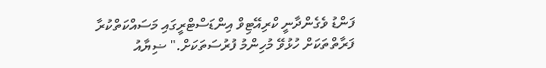ފަންޑު ވެގެންދާނީ ކްރިއޭޓިވް އިންޑަސްޓްރީގައި މަސައްކަތްކުރާ ފަރާތްތަކަށް ހުޅުވޭ މުހިންމު ފުރުސަތަކަށް." ޟިޔާއު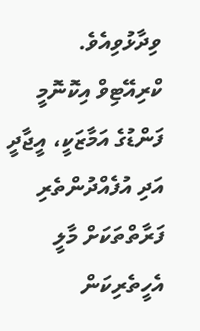ވިދާޅުވިއެވެ.
ކްރިއޭޓިވް އިކޮނޮމީ ފަންޑުގެ އަމާޒަކީ، އީޖާދީ އަދި އުފެއްދުންތެރި ފަރާތްތަކަށް މާލީ އެހީތެރިކަން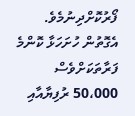ފޯރުކޮށްދިނުމެވެ. އެގޮތުން ހުށަހަޅާ ކޮންމެ ފަރާތަކަށްވެސް 50،000 ރުފިޔާއާއި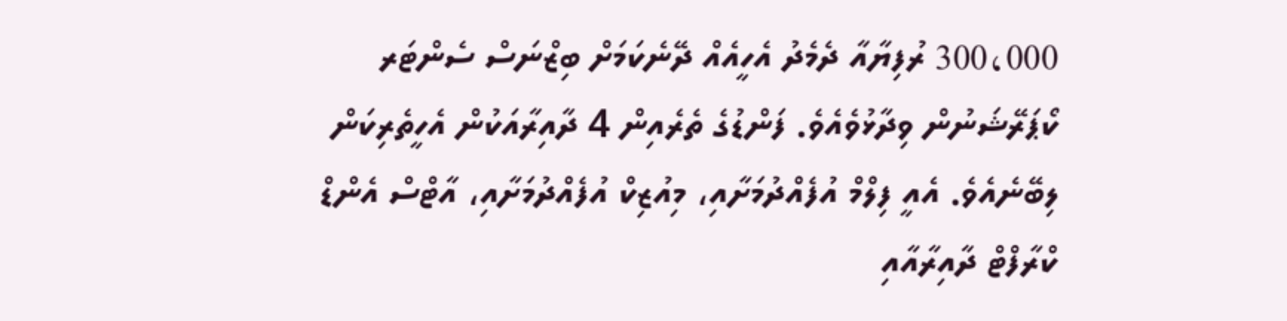300،000 ރުފިޔާއާ ދެމެދު އެހީއެއް ދޭނެކަމަށް ބިޒްނަސް ސެންޓަރ ކޯޕަރޭޝަނުން ވިދާޅުވެއެވެ. ފަންޑުގެ ތެރެއިން 4 ދާއިރާއަކުން އެހީތެރިކަން ލިބޭނެއެވެ. އެއީ ފިލްމް އުފެއްދުމަށާއި، މިއުޒިކް އުފެއްދުމަށާއި، އާޓްސް އެންޑް ކްރާފްޓް ދާއިރާއާއި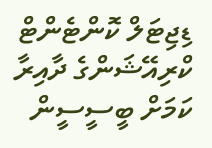ޑިޖިޓަލް ކޮންޓެންޓް ކްރިއޭޝަންގެ ދާއިރާ ކަމަށް ބީސީސީން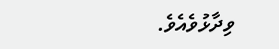ވިދާޅުވެއެވެ.